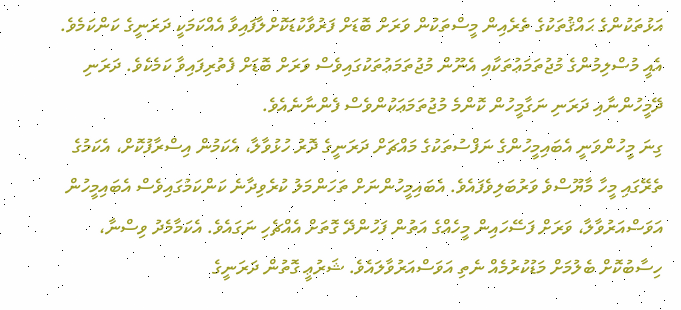އަޅުތަކުންގެ ޙައްޤުތަކުގެ ތެރެއިން މީސްތަކުން ވަރަށް ބޮޑަށް ފަރުވާކުޑަކޮށްލާފައިވާ އެއްކަމަކީ ދަރަނީގެ ކަންކަމެވެ. އެއީ މުސްލިމުންގެ މުޖުތަމަޢުތަކާއި އެނޫން މުޖުތަމަޢުތަކުގައިވެސް ވަރަށް ބޮޑަށް ފެތުރިފައިވާ ކަމެކެވެ. ދަރަނި ދޭމީހުންނާއި ދަރަނި ނަގާމީހުން ކޮންމެ މުޖުތަމަޢަކުންވެސް ފެންނާނެއެވެ.
ގިނަ މީހުންވަނީ އެބައިމީހުންގެ ނަފްސުތަކުގެ މައްޗަށް ދަރަނީގެ ދޮރު ހުޅުވާލާ، އެކަމުން އިސްރާފުކޮށް، އެކަމުގެ ތެރޭގައި މީހާ މާޔޫސްވެ ވަރުބަލިވެފައެވެ. އެބައިމީހުންނަށް ތަހަންމަލު ކުރެވިދާނެ ކަންކަމުގައިވެސް އެބައިމީހުން އަވަސްއަރުވާލާ، ވަރަށް ފަސޭހައިން މީހެއްގެ އަތުން ފަހުންދޭ ގޮތަށް އެއްޗެހި ނަގައެވެ. އެކަމާމެދު ވިސްނާ، ހިސާބުކޮށް ބެލުމަށް މަޑުކުރުމެއް ނެތި އަވަސްއަރުވާލައެވެ. ޝަރުޢީ ގޮތުން ދަރަނީގެ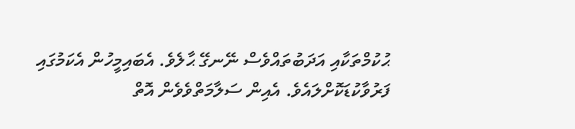ޙުކުމްތަކާއި އަދަބުތައްވެސް ނޭނގޭ ޙާލެވެ. އެބައިމީހުން އެކަމުގައި ފަރުވާކުޑަކޮށްލައެވެ. އެއިން ސަލާމަތްވެވެން އޮތް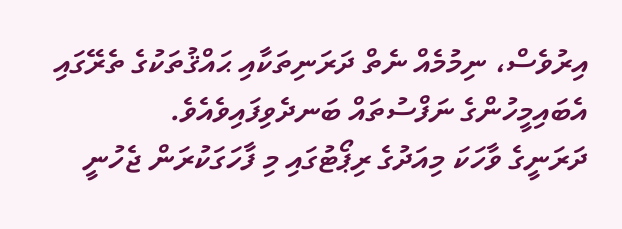އިރުވެސް، ނިމުމެއް ނެތް ދަރަނިތަކާއި ޙައްޤުތަކުގެ ތެރޭގައި އެބައިމީހުންގެ ނަފްސުތައް ބަނދެވިފައިވެއެވެ.
ދަރަނީގެ ވާހަކަ މިއަދުގެ ރިޕޯޓުގައި މި ފާހަގަކުރަން ޖެހުނީ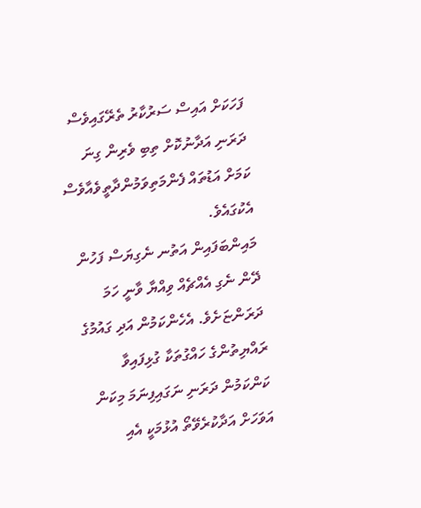ފަހަކަށް އައިސް ސަރުކާރު ތެރޭގައިވެސް ދަރަނި އަދާނުކޮށް ތިބި ވެރިން ގިނަ ކަމަށް އަޑުތައް ފެންމަތިވަމުންދާތީވެއާވެސް އެކުގައެވެ.
މައިންބަފައިން އަތުނ ނެގިޔަސް ފަހުން ދޭން ނެގި އެއްޗެއް ވިއްޔާ ވާނީ ހަމަ ދަރަންޏަށެވެ. އެހެންކަމުން އަދި ގައުމުގެ ރައްޔިތުންގެ ހައްގުތަކާ ގުޅިފައިވާ ކަންކަމުން ދަރަނި ނަގައިފިނަމަ މިކަން އަވަހަށް އަދާކުރެވޭތޯ އުޅުމަކީ އެއި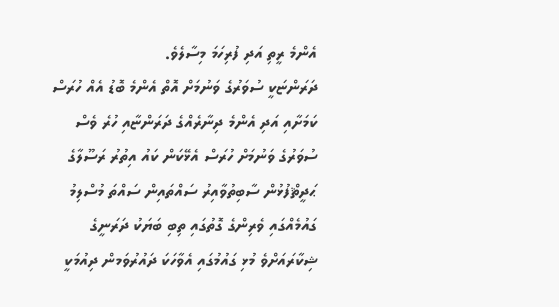އެންމެ ރީތި އަދި ފުރިހަމަ މިސާލެވެ.
ދަރަންޏަކީ ސުވަރުގެ ވަނުމަށް އޮތް އެންމެ ބޮޑު އެއް ހުރަސް ކަމަށާއި އަދި އެންމެ ދިނާރެއްގެ ދަރަންޏާއި ހުރެ ވެސް ސުވަރުގެ ވަނުމަށް ހުރަސް އެޅޭކަން ކައު އިތުރު ރަސޫލާގެ ޙަދީޘްފުޅުން ސާބިތުވާއިރު ސައްތައިން ސައްތަ މުސްލިމު ގައުމެއްގައި ވެރިންގެ ގޮތުގައި ތިބި ބަޔަކު ދަރަނީގެ ޝިކާރައަށްވެ މުޅި ގައުމުގައި އެވާހަކަ ދައުރުވަމން ދިއުމަކީ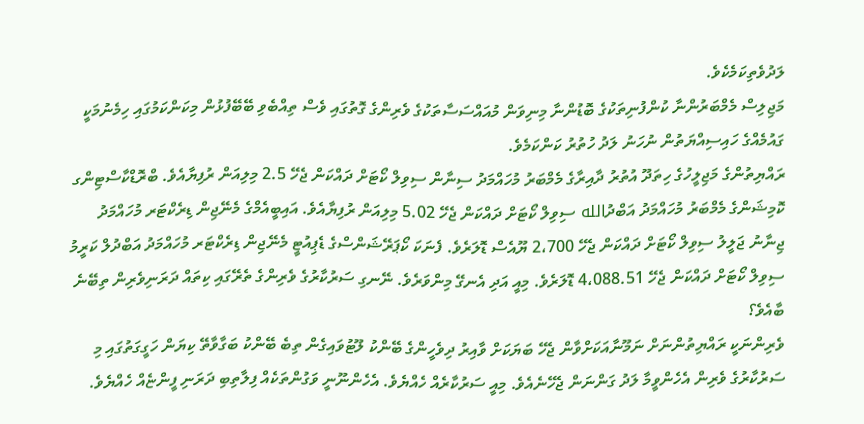ލަދުވެތިކަމެކެވެ.
މަޖިލިސް މެމްބަރުންނާ ކުންފުނިތަކުގެ ބޮޑުންނާ މިނިވަން މުއައްސަސާތަކުގެ ވެރިންގެ ގޮތުގައި ވެސް ތިއްބެވި ބޭބޭފުޅުން މިކަންކަމުގައި ހިމެނުމަކީ ގައުމެއްގެ ހައިސިއްޔަތުން ނުހަނު ލަދު ހުތުރު ކަންކަމެވެ.
ރައްޔިތުންގެ މަޖިލީހުގެ ހިތަދޫ އުތުރު ދާއިރާގެ މެމްބަރު މުހައްމަދު ސިނާން ސިވިލް ކޯޓަށް ދައްކަން ޖެހޭ 2.5 މިލިއަން ރުފިޔާއެވެ. ބްރޮޑްކާސްޓިންގ ކޮމިޝަންގެ މެމްބަރު މުހައްމަދު އަބްދުالله ސިވިލް ކޯޓަށް ދައްކަން ޖެހޭ 5.02 މިލިއަން ރުފިޔާއެވެ. އައިބީއެމްގެ މެނޭޖިން ޑިރެކްޓަރ މުހައްމަދު ޖިނާނު ޖަލީލު ސިވިލް ކޯޓަށް ދައްކަން ޖެހޭ 2،700 ޔޫއެސް ޑޮލަރެވެ. ފެނަކަ ކޯޕަރޭޝަންސްގެ ޑެޕިއުޓީ މެނޭޖިން ޑިރެކްޓަރ މުހައްމަދު އަބްދުލް ކަރީމު ސިވިލް ކޯޓަށް ދައްކަން ޖެހޭ 4،088.51 ޑޮލަރެވެ. މިއީ އަދި އެނގޭ މިންވަރެވެ. ނޭނގި ސަރުކާރުގެ ވެރިންގެ ތެރޭގައި ކިތައް ދަރަނިވެރިން ތިބޭނެ ބާއެވެ؟
ވެރިންނަކީ ރައްޔިތުންނަށް ނަމޫނާއަކަށްވާން ޖެހޭ ބަޔަކަށް ވާއިރު ދިވެހީންގެ ބޭންކު ލޫޓުވައިގެން ތިބެ ބޭންކު ބަގާވާތޭ ކިޔަން ހަގީގަތުގައި މި ސަރުކާރުގެ ވެރިން އެހެންވީމާ ލަދު ގަންނަން ޖެހޭނެއެވެ. މިއީ ސަރުކާރެއް ހެއްޔެވެ. އެހެންނޫނީ ވަގުންތަކެއް ފިލާތިބި ދަރަނި ފީންޏެއް ހެއްޔެވެ.